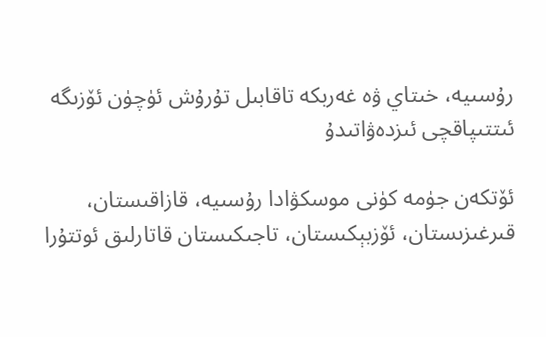رۇسىيە، خىتاي ۋە غەربكە تاقابىل تۇرۇش ئۈچۈن ئۆزىگە ئىتتىپاقچى ئىزدەۋاتىدۇ

ئۆتكەن جۈمە كۈنى موسكۋادا رۇسىيە، قازاقىستان، قىرغىزىستان، ئۆزبېكىستان، تاجىكىستان قاتارلىق ئوتتۇرا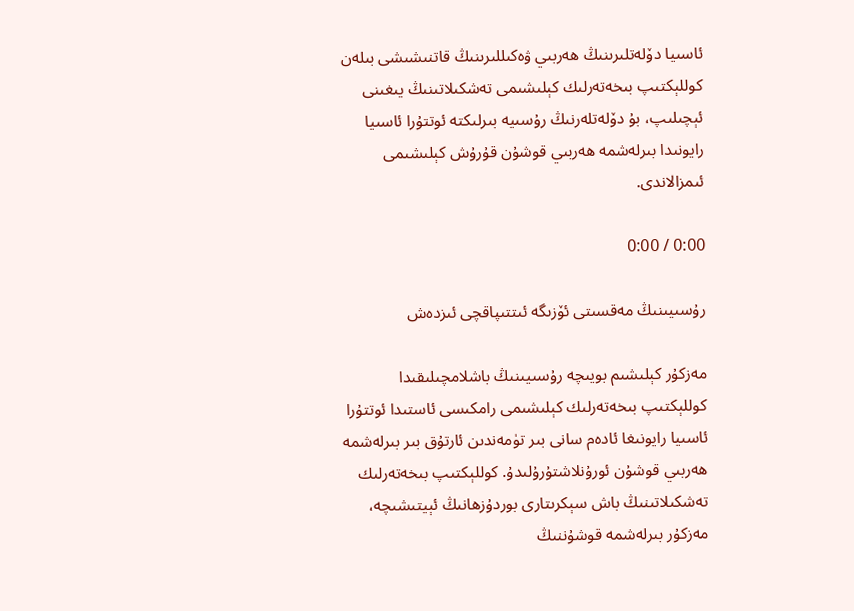ئاسىيا دۆلەتلىرىنىڭ ھەربىي ۋەكىللىرىنىڭ قاتنىشىشى بىلەن كوللېكتىپ بىخەتەرلىك كېلىشىمى تەشكىلاتىنىڭ يىغىنى ئېچىلىپ، بۇ دۆلەتلەرنىڭ رۇسىيە بىرلىكتە ئوتتۇرا ئاسىيا رايونىدا بىرلەشمە ھەربىي قوشۇن قۇرۇش كېلىشىمى ئىمزالاندى.

0:00 / 0:00

رۇسىيىنىڭ مەقسىتى ئۆزىگە ئىتتىپاقچى ئىزدەش

مەزكۇر كېلىشىم بويىچە رۇسىيىنىڭ باشلامچىلىقىدا كوللېكتىپ بىخەتەرلىك كېلىشىمى رامكىسى ئاستىدا ئوتتۇرا ئاسىيا رايونىغا ئادەم سانى بىر تۈمەندىن ئارتۇق بىر بىرلەشمە ھەربىي قوشۇن ئورۇنلاشتۇرۇلىدۇ. كوللېكتىپ بىخەتەرلىك تەشكىلاتىنىڭ باش سېكرىتارى بوردۇزھانىڭ ئېيتىشىچە، مەزكۇر بىرلەشمە قوشۇننىڭ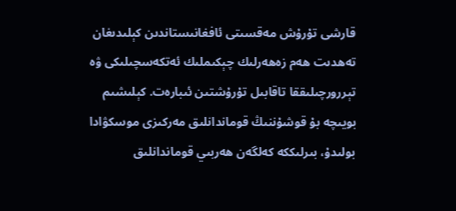قارشى تۇرۇش مەقسىتى ئافغانىستاندىن كېلىدىغان تەھدىت ھەم زەھەرلىك چېكىملىك ئەتكەسچىلىكى ۋە تېررورچىلىققا تاقابىل تۇرۇشتىن ئىبارەت. كېلىشىم بويىچە بۇ قوشۇننىڭ قوماندانلىق مەركىزى موسكۋادا بولىدۇ، بىرلىككە كەلگەن ھەربىي قوماندانلىق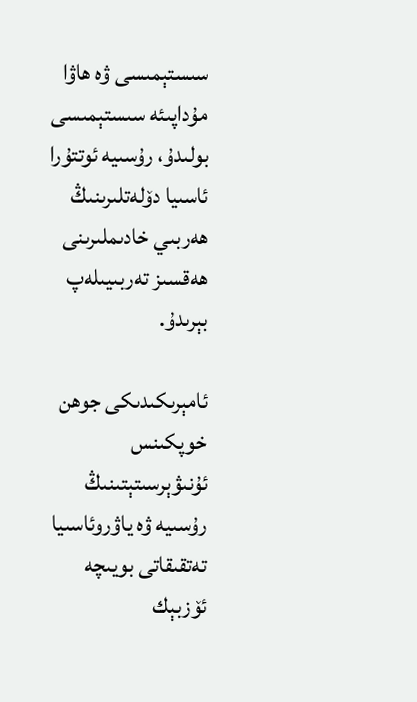سىستېمىسى ۋە ھاۋا مۇداپىئە سىستېمىسى بولىدۇ، رۇسىيە ئوتتۇرا ئاسىيا دۆلەتلىرىنىڭ ھەربىي خادىملىرىنى ھەقسىز تەربىيىلەپ بېرىدۇ.

ئامېرىكىدىكى جوھن خوپكىنس ئۇنىۋېرسىتېتىنىڭ رۇسىيە ۋە ياۋروئاسىيا تەتقىقاتى بويىچە ئۆزبېك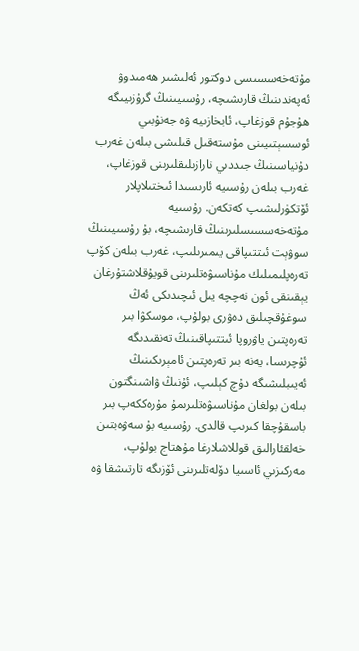مۇتەخەسسىسى دوكتور ئەلىشىر ھەمىدوۋ ئەپەندىنىڭ قارىشىچە، رۇسىيىنىڭ گرۇزىيىگە ھۇجۇم قوزغاپ، ئابخازىيە ۋە جەنۇبىي ئوسسېتىيىنى مۇستەقىل قىلىشى بىلەن غەرب دۇنياسىنىڭ جىددىي نارازىلىقلىرىنى قوزغاپ، غەرب بىلەن رۇسىيە ئارىسىدا ئىختىلاپلار ئۆتكۈرلىشىپ كەتكەن. رۇسىيە مۇتەخەسسىسلىرىنىڭ قارىشىچە، بۇ رۇسىيىنىڭ سوۋېت ئىتتىپاقى يىمىرىلىپ، غەرب بىلەن كۆپ تەرەپلىمىلىك مۇناسىۋەتلىرىنى قويۇقلاشتۇرغان يېقىنقى ئون نەچچە يىل ئىچىدىكى ئەڭ سوغۇقچىلىق دەۋرى بولۇپ، موسكۋا بىر تەرەپتىن ياۋروپا ئىتتىپاقىنىڭ تەنقىدىگە ئۇچرىسا، يەنە بىر تەرەپتىن ئامېرىكىنىڭ ئەيىبلىشىگە دۇچ كېلىپ، ئۇنىڭ ۋاشىنگتون بىلەن بولغان مۇناسىۋەتلىرىمۇ مۇرەككەپ بىر باسقۇچقا كىرىپ قالدى. رۇسىيە بۇ سەۋەبتىن خەلقئارالىق قوللاشلارغا مۇھتاج بولۇپ، مەركىزىي ئاسىيا دۆلەتلىرىنى ئۆزىگە تارتىشقا ۋە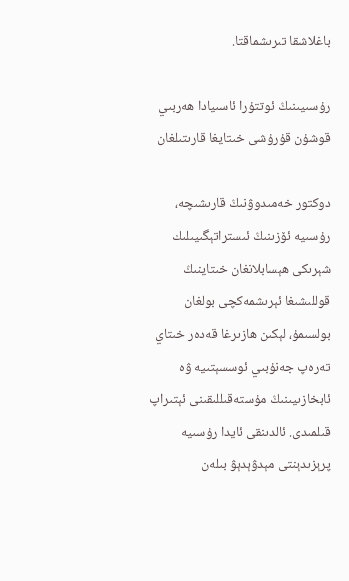باغلاشقا تىرىشماقتا.

رۇسىيىنىڭ ئوتتۇرا ئاسىيادا ھەربىي قوشۇن قۇرۇشى خىتايغا قارىتىلغان

دوكتور خەمىدوۋنىڭ قارىشىچە، رۇسىيە ئۆزىنىڭ ئىستراتېگىيىلىك شېرىكى ھېسابلانغان خىتاينىڭ قوللىشىغا ئېرىشمەكچى بولغان بولسىمۇ، لېكىن ھازىرغا قەدەر خىتاي تەرەپ جەنۇبىي ئوسسېتىيە ۋە ئابخازىيىنىڭ مۇستەقىللىقىنى ئېتىراپ قىلمىدى. ئالدىنقى ئايدا رۇسىيە پرېزىدېنتى مېدۋېدېۋ بىلەن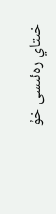خىتاي رەئىسى خۇ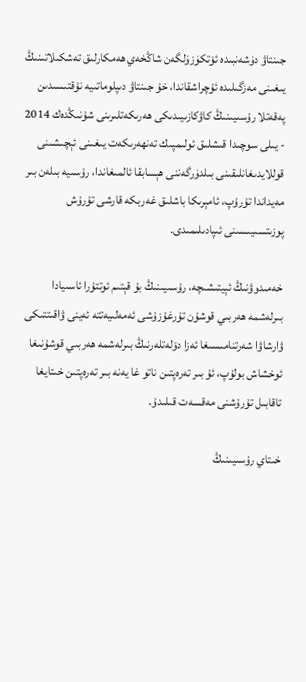جىنتاۋ دۈشەنبىدە ئۆتكۈزۈلگەن شاڭخەي ھەمكارلىق تەشكىلاتىنىڭ يىغىنى مەزگىلىدە ئۇچراشقاندا، خۇ جىنتاۋ دىپلوماتىيە نۇقتىسىدىن پەقەتلا رۇسىيىنىڭ كاۋكازىيىدىكى ھەرىكەتلىرىنى شۇنىڭدەك 2014 - يىلى سوچىدا قىشلىق ئولىمپىك تەنھەرىكەت يىغىنى ئېچىشىنى قوللايدىغانلىقىنى بىلدۈرگەننى ھېسابقا ئالمىغاندا، رۇسىيە بىلەن بىر مەيداندا تۇرۇپ، ئامېرىكا باشلىق غەربكە قارشى تۇرۇش پوزىتسىيىسىنى ئىپادىلىمىدى.

خەمىدوۋنىڭ ئېيتىشىچە، رۇسىيىنىڭ بۇ قېتىم ئوتتۇرا ئاسىيادا بىرلەشمە ھەربىي قوشۇن تۇرغۇزۇشى ئەمەلىيەتتە ئەينى ۋاقىتتىكى ۋارشاۋا شەرتنامىسىغا ئەزا دۆلەتلەرنىڭ بىرلەشمە ھەربىي قوشۇنىغا ئوخشاش بولۇپ، ئۇ بىر تەرەپتىن ناتو غا يەنە بىر تەرەپتىن خىتايغا تاقابىل تۇرۇشنى مەقسەت قىلىدۇ.

خىتاي رۇسىيىنىڭ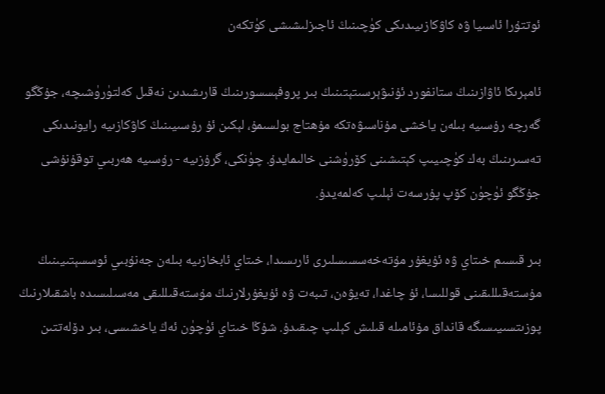ئوتتۇرا ئاسىيا ۋە كاۋكازىيىدىكى كۈچىنىڭ ئاجىزلىشىشى كۈتكەن

ئامېرىكا ئاۋازىنىڭ ستانفورد ئۇنىۋېرسىتېتىنىڭ بىر پروفېسسورىنىڭ قارىشىدىن نەقىل كەلتۈرۈشىچە، جۇڭگو گەرچە رۇسىيە بىلەن ياخشى مۇناسىۋەتكە مۇھتاج بولسىمۇ، لېكىن ئۇ رۇسىيىنىڭ كاۋكازىيە رايونىدىكى تەسىرىنىڭ بەك كۈچىيىپ كېتىشىنى كۆرۈشنى خالىمايدۇ. چۈنكى، گرۇزىيە - رۇسىيە ھەربىي توقۇنۇشى جۇڭگو ئۈچۈن كۆپ پۇرسەت ئېلىپ كەلمەيدۇ.

بىر قىسىم خىتاي ۋە ئۇيغۇر مۇتەخەسسىسلىرى ئارىسىدا، خىتاي ئابخازىيە بىلەن جەنۇبىي ئوسسېتىيىنىڭ مۇستەقىللىقىنى قوللىسا، ئۇ چاغدا، تەيۋەن، تىبەت ۋە ئۇيغۇرلارنىڭ مۇستەقىللىقى مەسىلىسىدە باشقىلارنىڭ پوزىتسىيىسىگە قانداق مۇئامىلە قىلىش كېلىپ چىقىدۇ. شۇڭا خىتاي ئۈچۈن ئەڭ ياخشىسى، بىر دۆلەتتىن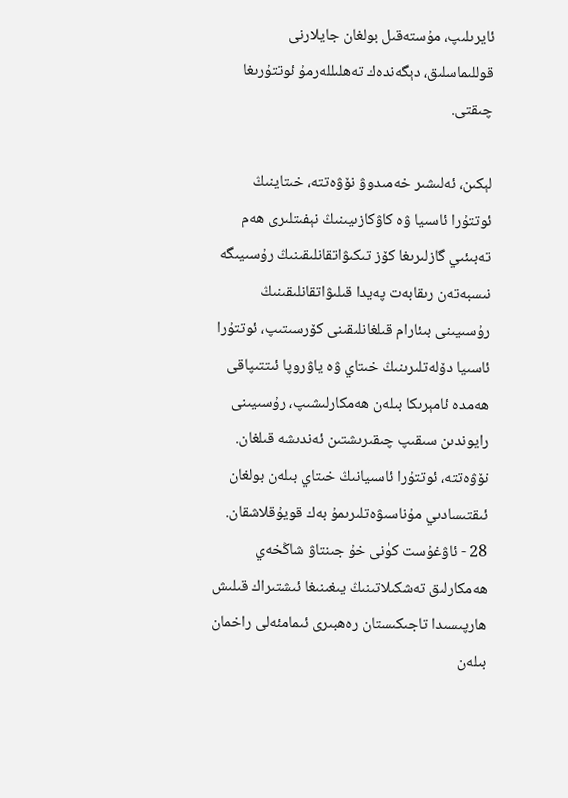ئايرىلىپ، مۇستەقىل بولغان جايلارنى قوللىماسلىق، دېگەندەك تەھلىللەرمۇ ئوتتۇرىغا چىقتى.

لېكىن، ئەلىشىر خەمىدوۋ نۆۋەتتە، خىتاينىڭ ئوتتۇرا ئاسىيا ۋە كاۋكازىيىنىڭ نېفىتلىرى ھەم تەبىئىي گازلىرىغا كۆز تىكىۋاتقانلىقىنىڭ رۇسىيىگە نىسبەتەن رىقابەت پەيدا قىلىۋاتقانلىقىنىڭ رۇسىيىنى بىئارام قىلغانلىقىنى كۆرسىتىپ، ئوتتۇرا ئاسىيا دۆلەتلىرىنىڭ خىتاي ۋە ياۋروپا ئىتتىپاقى ھەمدە ئامېرىكا بىلەن ھەمكارلىشىپ، رۇسىيىنى رايوندىن سىقىپ چىقىرىشتىن ئەندىشە قىلغان. نۆۋەتتە، ئوتتۇرا ئاسىيانىڭ خىتاي بىلەن بولغان ئىقتىسادىي مۇناسىۋەتلىرىمۇ بەك قويۇقلاشقان. 28 - ئاۋغۇست كۈنى خۇ جىنتاۋ شاڭخەي ھەمكارلىق تەشكىلاتىنىڭ يىغىنىغا ئىشتىراك قىلىش ھارپىسىدا تاجىكىستان رەھبىرى ئىمامئەلى راخمان بىلەن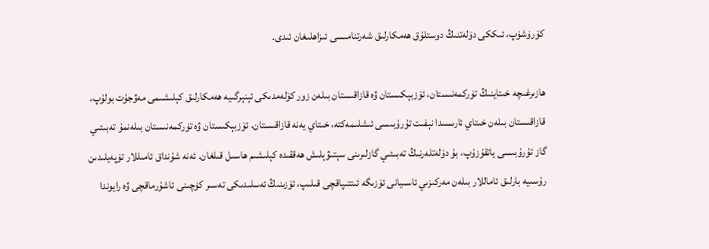كۆرۈشۈپ، ئىككى دۆلەتنىڭ دوستلۇق ھەمكارلىق شەرتنامىسى ئىزاھلىغان ئىدى.

ھازىرغىچە خىتاينىڭ تۈركمەنىستان، ئۆزبېكىستان ۋە قازاقىستان بىلەن زور كۆلەمدىكى ئېنېرگىيە ھەمكارلىق كېلىشىمى مەۋجۇت بولۇپ، قازاقىستان بىلەن خىتاي ئارىسىدا نېفىت تۇرۇبىسى ئىشلىمەكتە، خىتاي يەنە قازاقىستان، ئۆزبېكىستان ۋە تۈركمەنىستان بىلەنمۇ تەبىئىي گاز تۇرۇبىسى ياتقۇزۇپ، بۇ دۆلەتلەرنىڭ تەبىئىي گازلىرىنى سېتىۋېلىش ھەققىدە كېلىشىم ھاسىل قىلغان. ئەنە شۇنداق ئامىللار تۈپەيلىدىن رۇسىيە بارلىق ئاماللار بىلەن مەركىزىي ئاسىيانى ئۆزىگە ئىتتىپاقچى قىلىپ، ئۆزىنىڭ ئەسلىدىكى تەسىر كۈچىنى ئاشۇرماقچى ۋە رايوندا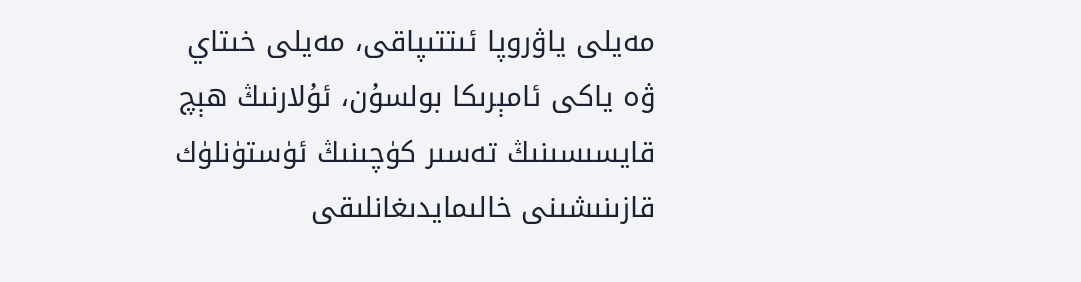مەيلى ياۋروپا ئىتتىپاقى، مەيلى خىتاي ۋە ياكى ئامېرىكا بولسۇن، ئۇلارنىڭ ھېچ قايسىسىنىڭ تەسىر كۈچىنىڭ ئۈستۈنلۈك قازىنىشىنى خالىمايدىغانلىقى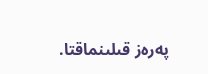پەرەز قىلىنماقتا.